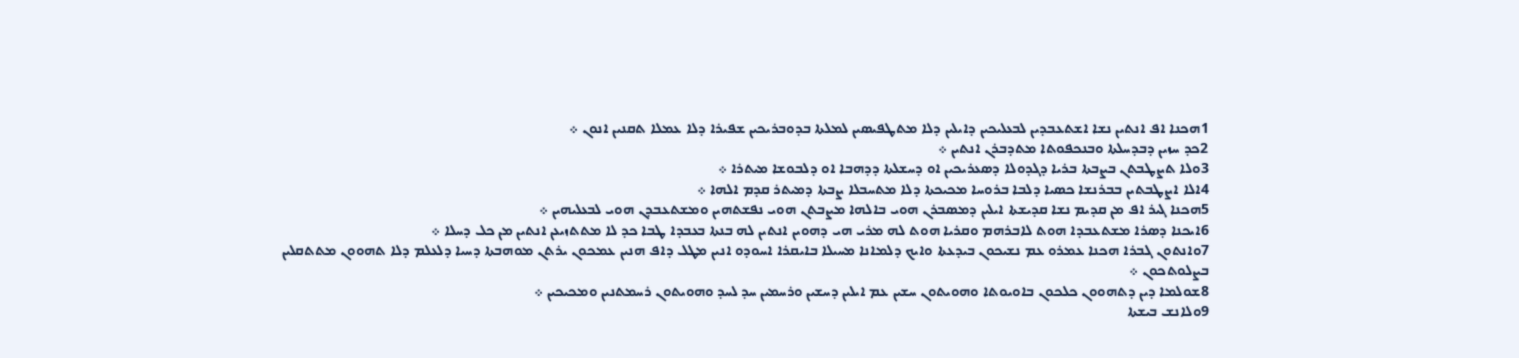1ܗܟܢܐ ܐܦ ܐܢܬܝܢ ܢܫܐ ܐܫܬܥܒܕܝܢ ܠܒܥܠܝܟܝܢ ܕܐܝܠܝܢ ܕܠܐ ܡܬܛܦܝܤܝܢ ܠܡܠܬܐ ܒܕܘܒܪܝܟܝܢ ܫܦܝܪܐ ܕܠܐ ܥܡܠܐ ܬܩܢܝܢ ܐܢܘܢ ܀
2ܟܕ ܚܙܝܢ ܕܒܕܚܠܬܐ ܘܒܢܟܦܘܬܐ ܡܬܕܒܪܢ ܐܢܬܝܢ ܀
3ܘܠܐ ܬܨܛܒܬܢ ܒܨܒܬܐ ܒܪܝܐ ܕܓܕܘܠܐ ܕܤܥܪܝܟܝܢ ܐܘ ܕܚܫܠܬܐ ܕܕܗܒܐ ܐܘ ܕܠܒܘܫܐ ܡܝܬܪܐ ܀
4ܐܠܐ ܐܨܛܒܬܝܢ ܒܒܪܢܫܐ ܟܤܝܐ ܕܠܒܐ ܒܪܘܚܐ ܡܟܝܟܬܐ ܕܠܐ ܡܬܚܒܠܐ ܨܒܬܐ ܕܡܝܬܪ ܩܕܡ ܐܠܗܐ ܀
5ܗܟܢܐ ܓܝܪ ܐܦ ܡܢ ܩܕܝܡ ܢܫܐ ܩܕܝܫܬܐ ܐܝܠܝܢ ܕܡܤܒܪܢ ܗܘܝ ܒܐܠܗܐ ܡܨܒܬܢ ܗܘܝ ܢܦܫܬܗܝܢ ܘܡܫܬܥܒܕܢ ܗܘܝ ܠܒܥܠܝܗܝܢ ܀
6ܐܝܟܢܐ ܕܤܪܐ ܡܫܬܥܒܕܐ ܗܘܬ ܠܐܒܪܗܡ ܘܩܪܝܐ ܗܘܬ ܠܗ ܡܪܝ ܗܝ ܕܗܘܝܢ ܐܢܬܝܢ ܠܗ ܒܢܬܐ ܒܥܒܕܐ ܛܒܐ ܟܕ ܠܐ ܡܬܬܙܝܥܢ ܐܢܬܝܢ ܡܢ ܟܠ ܕܚܠܐ ܀
7ܘܐܢܬܘܢ ܓܒܪܐ ܗܟܢܐ ܥܡܪܘ ܥܡ ܢܫܝܟܘܢ ܒܝܕܥܬܐ ܘܐܝܟ ܕܠܡܐܢܐ ܡܚܝܠܐ ܒܐܝܩܪܐ ܐܚܘܕܘ ܐܢܝܢ ܡܛܠ ܕܐܦ ܗܢܝܢ ܥܡܟܘܢ ܝܪܬܢ ܡܘܗܒܬܐ ܕܚܝܐ ܕܠܥܠܡ ܕܠܐ ܬܗܘܘܢ ܡܬܬܩܠܝܢ ܒܨܠܘܬܟܘܢ ܀
8ܫܘܠܡܐ ܕܝܢ ܕܬܗܘܘܢ ܟܠܟܘܢ ܒܐܘܝܘܬܐ ܘܗܘܝܬܘܢ ܚܫܝܢ ܥܡ ܐܝܠܝܢ ܕܚܫܝܢ ܘܪܚܡܝܢ ܚܕ ܠܚܕ ܘܗܘܝܬܘܢ ܪܚܡܬܢܝܢ ܘܡܟܝܟܝܢ ܀
9ܘܠܐܢܫ ܒܝܫܬܐ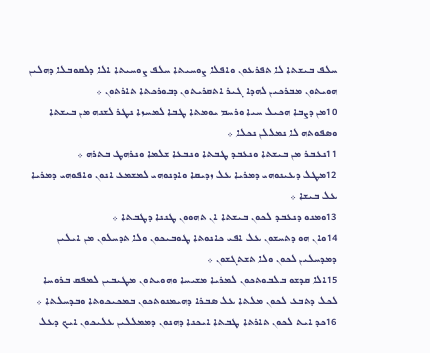ܚܠܦ ܒܝܫܬܐ ܠܐ ܬܦܪܥܘܢ ܘܐܦܠܐ ܨܘܚܝܬܐ ܚܠܦ ܨܘܚܝܬܐ ܐܠܐ ܕܠܩܘܒܠܐ ܕܗܠܝܢ ܗܘܝܬܘܢ ܡܒܪܟܝܢ ܠܗܕܐ ܓܝܪ ܐܬܩܪܝܬܘܢ ܕܒܘܪܟܬܐ ܬܐܪܬܘܢ ܀
10ܡܢ ܕܨܒܐ ܗܟܝܠ ܚܝܐ ܘܪܚܡ ܝܘܡܬܐ ܛܒܐ ܠܡܚܙܐ ܢܛܪ ܠܫܢܗ ܡܢ ܒܝܫܬܐ ܘܤܦܘܬܗ ܠܐ ܢܡܠܠܢ ܢܟܠܐ ܀
11ܢܥܒܪ ܡܢ ܒܝܫܬܐ ܘܢܥܒܕ ܛܒܬܐ ܘܢܒܥܐ ܫܠܡܐ ܘܢܪܗܛ ܒܬܪܗ ܀
12ܡܛܠ ܕܥܝܢܘܗܝ ܕܡܪܝܐ ܥܠ ܙܕܝܩܐ ܘܐܕܢܘܗܝ ܠܡܫܡܥ ܐܢܘܢ ܘܐܦܘܗܝ ܕܡܪܝܐ ܥܠ ܒܝܫܐ ܀
13ܘܡܢܘ ܕܢܥܒܕ ܠܟܘܢ ܒܝܫܬܐ ܐܢ ܬܗܘܘܢ ܛܢܢܐ ܕܛܒܬܐ ܀
14ܘܐܢ ܗܘ ܕܬܚܫܘܢ ܥܠ ܐܦܝ ܟܐܢܘܬܐ ܛܘܒܝܟܘܢ ܘܠܐ ܬܕܚܠܘܢ ܡܢ ܐܝܠܝܢ ܕܡܕܚܠܝܢ ܠܟܘܢ ܘܠܐ ܬܫܬܓܫܘܢ ܀
15ܐܠܐ ܩܕܫܘ ܒܠܒܘܬܟܘܢ ܠܡܪܝܐ ܡܫܝܚܐ ܘܗܘܝܬܘܢ ܡܛܝܒܝܢ ܠܡܦܩ ܒܪܘܚܐ ܠܟܠ ܕܬܒܥ ܠܟܘܢ ܡܠܬܐ ܥܠ ܤܒܪܐ ܕܗܝܡܢܘܬܟܘܢ ܒܡܟܝܟܘܬܐ ܘܒܕܚܠܬܐ ܀
16ܟܕ ܐܝܬ ܠܟܘܢ ܬܐܪܬܐ ܛܒܬܐ ܐܝܟܢܐ ܕܗܢܘܢ ܕܡܡܠܠܝܢ ܥܠܝܟܘܢ ܐܝܟ ܕܥܠ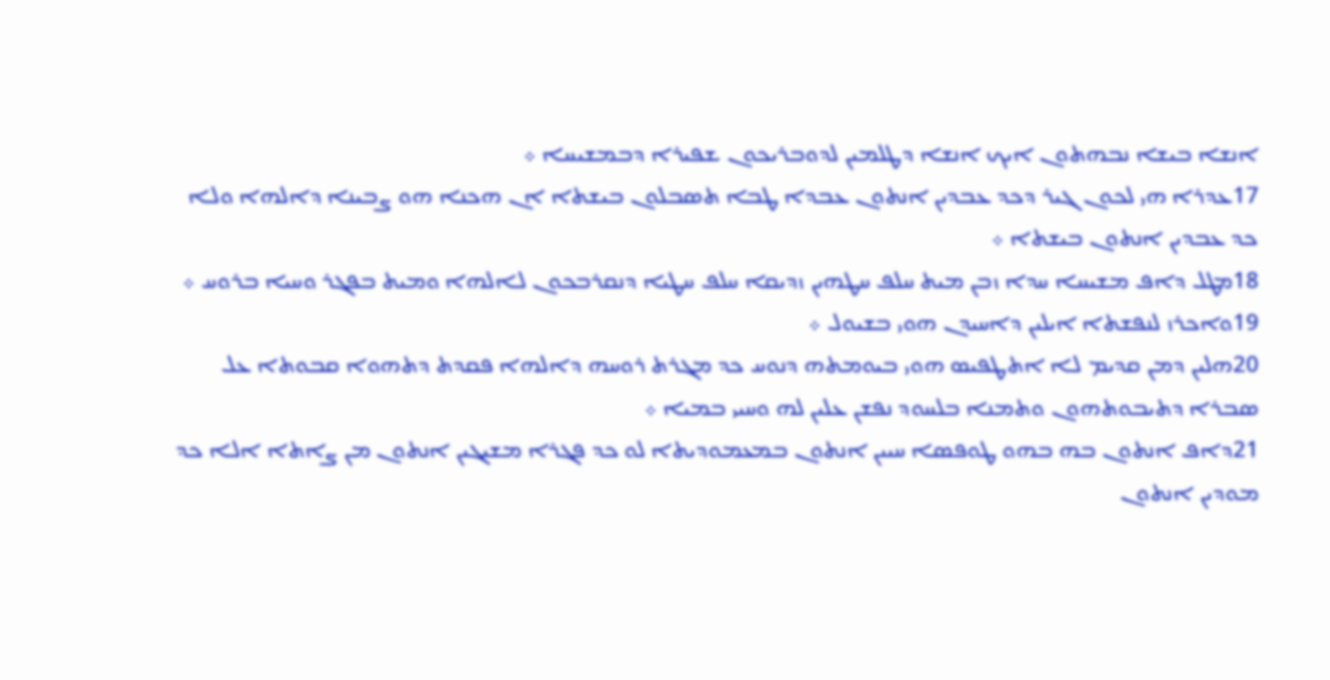ܐܢܫܐ ܒܝܫܐ ܢܒܗܬܘܢ ܐܝܟ ܐܢܫܐ ܕܛܠܡܝܢ ܠܕܘܒܪܝܟܘܢ ܫܦܝܪܐ ܕܒܡܫܝܚܐ ܀
17ܥܕܪܐ ܗܝ ܠܟܘܢ ܓܝܪ ܕܟܕ ܥܒܕܝܢ ܐܢܬܘܢ ܥܒܕܐ ܛܒܐ ܬܤܒܠܘܢ ܒܝܫܬܐ ܐܢ ܗܟܢܐ ܗܘ ܨܒܝܢܐ ܕܐܠܗܐ ܘܠܐ ܟܕ ܥܒܕܝܢ ܐܢܬܘܢ ܒܝܫܬܐ ܀
18ܡܛܠ ܕܐܦ ܡܫܝܚܐ ܚܕܐ ܙܒܢ ܡܝܬ ܚܠܦ ܚܛܗܝܢ ܙܕܝܩܐ ܚܠܦ ܚܛܝܐ ܕܢܩܪܒܟܘܢ ܠܐܠܗܐ ܘܡܝܬ ܒܦܓܪ ܘܚܝܐ ܒܪܘܚ ܀
19ܘܐܟܪܙ ܠܢܦܫܬܐ ܐܝܠܝܢ ܕܐܚܝܕܢ ܗܘܝ ܒܫܝܘܠ ܀
20ܗܠܝܢ ܕܡܢ ܩܕܝܡ ܠܐ ܐܬܛܦܝܤ ܗܘܝ ܒܝܘܡܬܗ ܕܢܘܚ ܟܕ ܡܓܪܬ ܪܘܚܗ ܕܐܠܗܐ ܦܩܕܬ ܕܬܗܘܐ ܩܒܘܬܐ ܥܠ ܤܒܪܐ ܕܬܝܒܘܬܗܘܢ ܘܬܡܢܐ ܒܠܚܘܕ ܢܦܫܢ ܥܠܝܢ ܠܗ ܘܚܝܝ ܒܡܝܐ ܀
21ܕܐܦ ܐܢܬܘܢ ܒܗ ܒܗܘ ܛܘܦܤܐ ܚܝܝܢ ܐܢܬܘܢ ܒܡܥܡܘܕܝܬܐ ܠܘ ܟܕ ܦܓܪܐ ܡܫܝܓܝܢ ܐܢܬܘܢ ܡܢ ܨܐܬܐ ܐܠܐ ܟܕ ܡܘܕܝܢ ܐܢܬܘܢ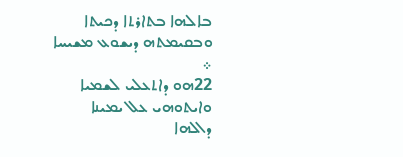ܒܐܠܗܐ ܒܬܐܪܬܐ ܕܟܝܬܐ ܘܒܩܝܡܬܗ ܕܝܫܘܥ ܡܫܝܚܐ ܀
22ܗܘ ܕܐܬܥܠܝ ܠܫܡܝܐ ܘܐܝܬܘܗܝ ܥܠ ܝܡܝܢܐ ܕܐܠܗܐ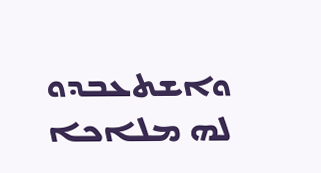ܘܐܫܬܥܒܕܘ ܠܗ ܡܠܐܟܐ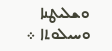ܘܫܠܝܛܢܐ ܘܚܝܠܘܬܐ ܀